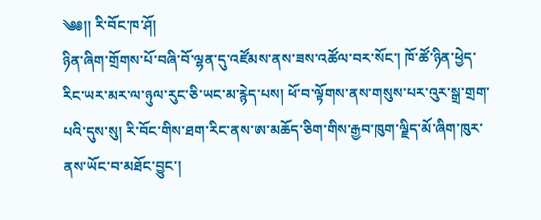༄༅།། རི་བོང་ཁ་ཤོ།
ཉིན་ཞིག་གྲོགས་པོ་བཞི་བོ་ལྷན་དུ་འཛོམས་ནས་ཟས་འཚོལ་བར་སོང་། ཁོ་ཚོ་ཉིན་ཕྱེད་རིང་ཡར་མར་ལ་ཉུལ་རུང་ཅི་ཡང་མ་རྙེད་པས། ཕོ་བ་ལྟོགས་ནས་གསུས་པར་འུར་སྒྲ་གྲག་པའི་དུས་སུ། རི་བོང་གིས་ཐག་རིང་ནས་ཨ་མཆོད་ཅིག་གིས་རྒྱབ་ཁུག་ལྗིད་མོ་ཞིག་ཁུར་ནས་ཡོང་བ་མཐོང་བྱུང་།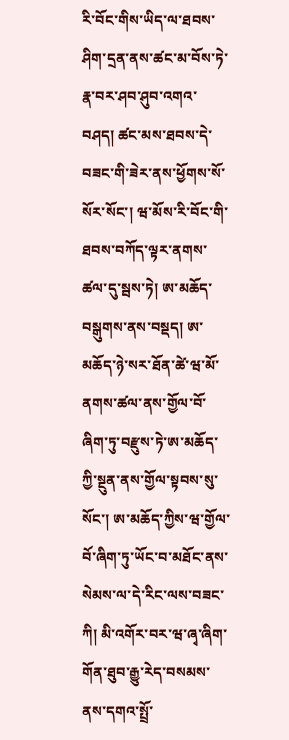རི་བོང་གིས་ཡིད་ལ་ཐབས་ཤིག་དྲན་ནས་ཚང་མ་བོས་ཏེ་རྣ་བར་ཤབ་ཤུབ་འགའ་བཤད། ཚང་མས་ཐབས་དེ་བཟང་གི་ཟེར་ནས་ཕྱོགས་སོ་སོར་སོང་། ཝ་མོས་རི་བོང་གི་ཐབས་བཀོད་ལྟར་ནགས་ཚལ་དུ་སྦས་ཏེ། ཨ་མཆོད་བསྒུགས་ནས་བསྡད། ཨ་མཆོད་ཉེ་སར་ཐོན་ཚེ་ཝ་མོ་ནགས་ཚལ་ནས་གྱོལ་བོ་ཞིག་ཏུ་བརྫུས་ཏེ་ཨ་མཆོད་ཀྱི་སྔུན་ནས་གྱོལ་སྟབས་སུ་སོང་། ཨ་མཆོད་ཀྱིས་ཝ་གྱོལ་བོ་ཞིག་ཏུ་ཡོང་བ་མཐོང་ནས་སེམས་ལ་དེ་རིང་ལས་བཟང་ཀི། མི་འགོར་བར་ཝ་ཞྭ་ཞིག་གོན་ཐུབ་རྒྱུ་རེད་བསམས་ནས་དགའ་སྤྲོ་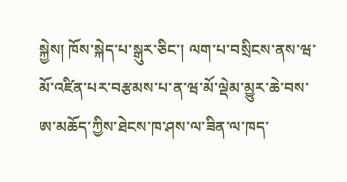སྐྱེས། ཁོས་སྐེད་པ་སྒུར་ཅིང་། ལག་པ་བསྲིངས་ནས་ཝ་མོ་འཛིན་པར་བརྩམས་པ་ན་ཝ་མོ་ལྡེམ་མྱུར་ཆེ་བས་ཨ་མཆོད་ཀྱིས་ཐེངས་ཁ་ཤས་ལ་ཟིན་ལ་ཁད་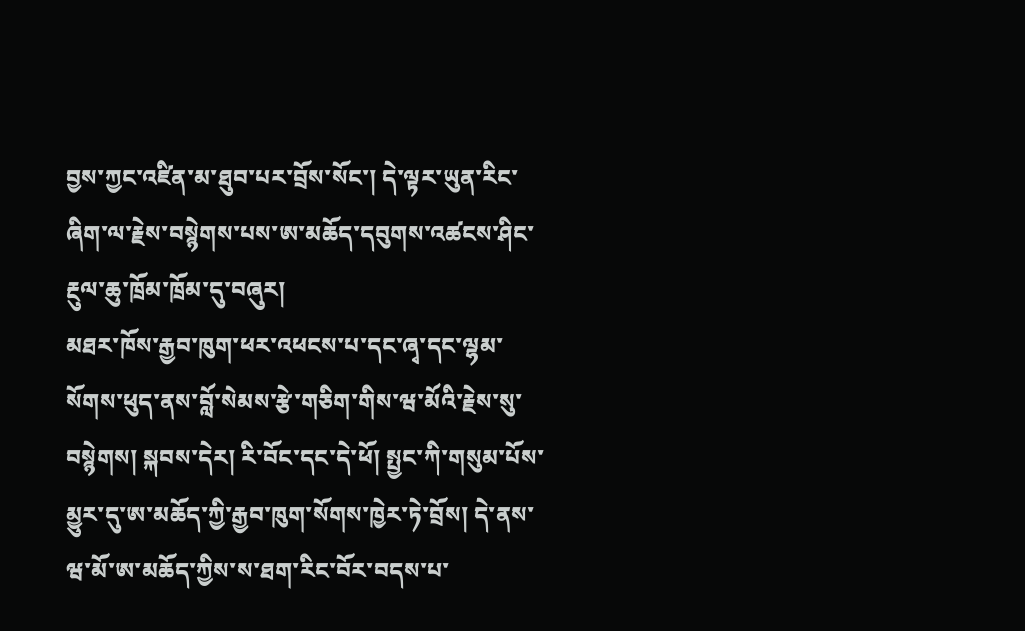བྱས་ཀྱང་འཛིན་མ་ཐུབ་པར་བྲོས་སོང་། དེ་ལྟར་ཡུན་རིང་ཞིག་ལ་རྗེས་བསྙེགས་པས་ཨ་མཆོད་དབུགས་འཚངས་ཤིང་རྔུལ་ཆུ་ཁྲོམ་ཁྲོམ་དུ་བཞུར།
མཐར་ཁོས་རྒྱབ་ཁུག་ཕར་འཕངས་པ་དང་ཞྭ་དང་ལྷམ་སོགས་ཕུད་ནས་བློ་སེམས་རྩེ་གཅིག་གིས་ཝ་མོའི་རྗེས་སུ་བསྙེགས། སྐབས་དེར། རི་བོང་དང་དེ་ཕོ། སྤྱང་ཀི་གསུམ་པོས་མྱུར་དུ་ཨ་མཆོད་ཀྱི་རྒྱབ་ཁུག་སོགས་ཁྱེར་ཏེ་བྲོས། དེ་ནས་ཝ་མོ་ཨ་མཆོད་ཀྱིས་ས་ཐག་རིང་བོར་བདས་པ་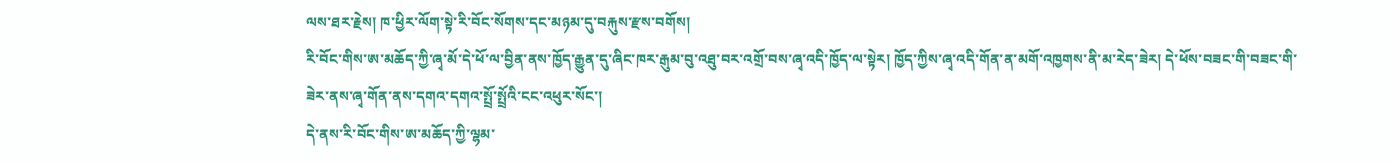ལས་ཐར་རྗེས། ཁ་ཕྱིར་ལོག་སྟེ་རི་བོང་སོགས་དང་མཉམ་དུ་བརྐུས་རྫས་བགོས།
རི་བོང་གིས་ཨ་མཆོད་ཀྱི་ཞྭ་མོ་དེ་ཕོ་ལ་བྱིན་ནས་ཁྱོད་རྒྱུན་དུ་ཞིང་ཁར་རྒུམ་བུ་འཐུ་བར་འགྲོ་བས་ཞྭ་འདི་ཁྱོད་ལ་སྟེར། ཁྱོད་ཀྱིས་ཞྭ་འདི་གོན་ན་མགོ་འཁྱགས་ནི་མ་རེད་ཟེར། དེ་ཕོས་བཟང་གི་བཟང་གི་ཟེར་ནས་ཞྭ་གོན་ནས་དགའ་དགའ་སྤྲོ་སྤྲོའི་ངང་འཕུར་སོང་།
དེ་ནས་རི་བོང་གིས་ཨ་མཆོད་ཀྱི་ལྷམ་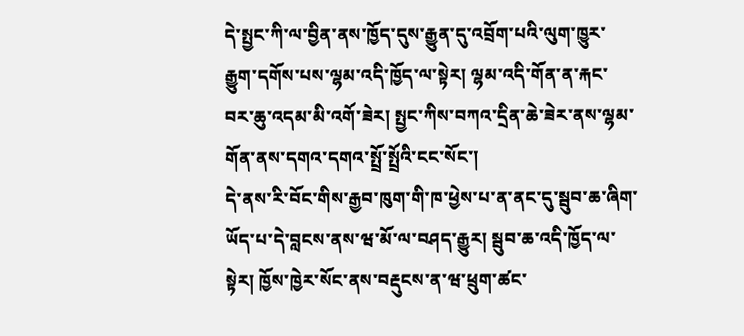དེ་སྤྱང་ཀི་ལ་བྱིན་ནས་ཁྱོད་དུས་རྒྱུན་དུ་འབྲོག་པའི་ལུག་ཁྱུར་རྒྱུག་དགོས་པས་ལྷམ་འདི་ཁྱོད་ལ་སྟེར། ལྷམ་འདི་གོན་ན་རྐང་བར་ཆུ་འདམ་མི་འགོ་ཟེར། སྤྱང་ཀིས་བཀའ་དྲིན་ཆེ་ཟེར་ནས་ལྷམ་གོན་ནས་དགའ་དགའ་སྤྲོ་སྤྲོའི་ངང་སོང་།
དེ་ནས་རི་བོང་གིས་རྒྱབ་ཁུག་གི་ཁ་ཕྱེས་པ་ན་ནང་དུ་སྦུབ་ཆ་ཞིག་ཡོད་པ་དེ་བླངས་ནས་ཝ་མོ་ལ་བཤད་རྒྱུར། སྦུབ་ཆ་འདི་ཁྱོད་ལ་སྟེར། ཁྱོས་ཁྱེར་སོང་ནས་བརྡུངས་ན་ཝ་ཕྲུག་ཚང་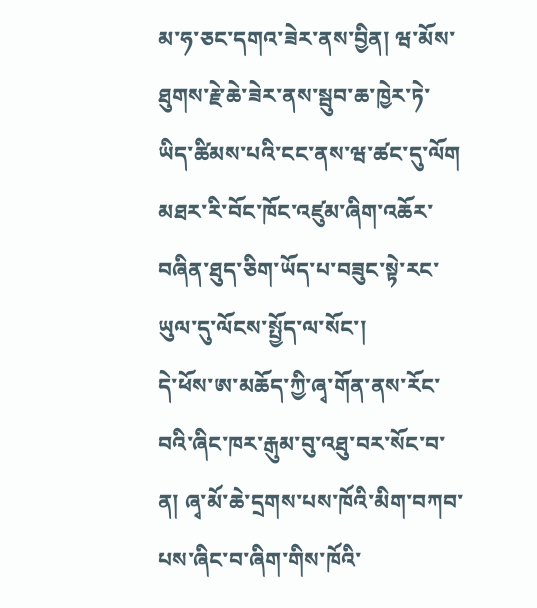མ་ཧ་ཅང་དགའ་ཟེར་ནས་བྱིན། ཝ་མོས་ཐུགས་རྗེ་ཆེ་ཟེར་ནས་སྦུབ་ཆ་ཁྱེར་ཏེ་ཡིད་ཚིམས་པའི་ངང་ནས་ཝ་ཚང་དུ་ལོག
མཐར་རི་བོང་ཁོང་འཛུམ་ཞིག་འཆོར་བཞིན་ཐུད་ཅིག་ཡོད་པ་བཟུང་སྟེ་རང་ཡུལ་དུ་ལོངས་སྤྱོད་ལ་སོང་།
དེ་ཕོས་ཨ་མཆོད་ཀྱི་ཞྭ་གོན་ནས་རོང་བའི་ཞིང་ཁར་རྒུམ་བུ་འཐུ་བར་སོང་བ་ན། ཞྭ་མོ་ཆེ་དྲགས་པས་ཁོའི་མིག་བཀབ་པས་ཞིང་བ་ཞིག་གིས་ཁོའི་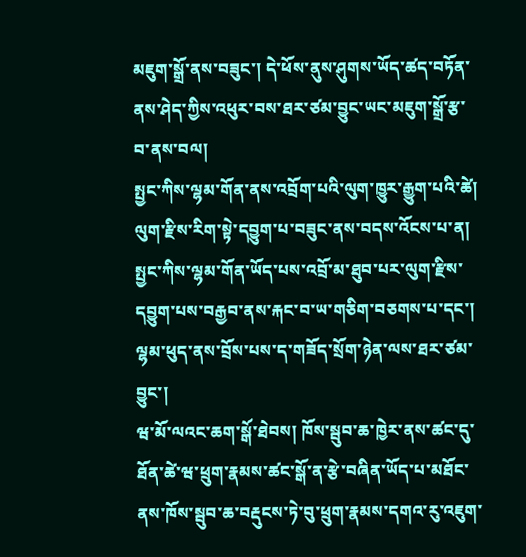མཇུག་སྒྲོ་ནས་བཟུང་། དེ་ཕོས་ནུས་ཤུགས་ཡོད་ཚད་བཏོན་ནས་ཤེད་ཀྱིས་འཕུར་བས་ཐར་ཙམ་བྱུང་ཡང་མཇུག་སྒྲོ་རྩ་བ་ནས་བལ།
སྤྱང་ཀིས་ལྷམ་གོན་ནས་འབྲོག་པའི་ལུག་ཁྱུར་རྒྱུག་པའི་ཚེ། ལུག་རྫིས་རིག་སྟེ་དབྱུག་པ་བཟུང་ནས་བདས་འོངས་པ་ན། སྤྱང་ཀིས་ལྷམ་གོན་ཡོད་པས་འབྲོ་མ་ཐུབ་པར་ལུག་རྫིས་དབྱུག་པས་བརྒྱབ་ནས་རྐང་བ་ཡ་གཅིག་བཅགས་པ་དང་། ལྷམ་ཕུད་ནས་བྲོས་པས་ད་གཟོད་སྲོག་ཉེན་ལས་ཐར་ཙམ་བྱུང་།
ཝ་མོ་ལའང་ཆག་སྒོ་ཐེབས། ཁོས་སྦུབ་ཆ་ཁྱེར་ནས་ཚང་དུ་ཐོན་ཚེ་ཝ་ཕྲུག་རྣམས་ཚང་སྒོ་ན་རྩེ་བཞིན་ཡོད་པ་མཐོང་ནས་ཁོས་སྦུབ་ཆ་བརྡུངས་ཏེ་བུ་ཕྲུག་རྣམས་དགའ་རུ་འཇུག་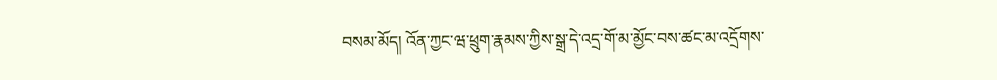བསམ་མོད། འོན་ཀྱང་ཝ་ཕྲུག་རྣམས་ཀྱིས་སྒྲ་དེ་འདྲ་གོ་མ་མྱོང་བས་ཚང་མ་འདྲོགས་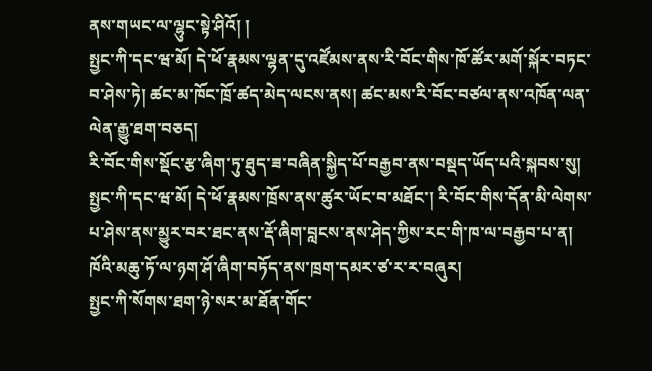ནས་གཡང་ལ་ལྷུང་སྟེ་ཤིའོ། །
སྤྱང་ཀི་དང་ཝ་མོ། དེ་ཕོ་རྣམས་ལྷན་དུ་འཛོམས་ནས་རི་བོང་གིས་ཁོ་ཚོར་མགོ་སྐོར་བཏང་བ་ཤེས་ཏེ། ཚང་མ་ཁོང་ཁྲོ་ཚད་མེད་ལངས་ནས། ཚང་མས་རི་བོང་བཙལ་ནས་འཁོན་ལན་ལེན་རྒྱུ་ཐག་བཅད།
རི་བོང་གིས་སྡོང་རྩ་ཞིག་ཏུ་ཐུད་ཟ་བཞིན་སྐྱིད་པོ་བརྒྱབ་ནས་བསྡད་ཡོད་པའི་སྐབས་སུ། སྤྱང་ཀི་དང་ཝ་མོ། དེ་ཕོ་རྣམས་ཁྲོས་ནས་ཚུར་ཡོང་བ་མཐོང་། རི་བོང་གིས་དོན་མི་ལེགས་པ་ཤེས་ནས་མྱུར་བར་ཐང་ནས་རྡོ་ཞིག་བླངས་ནས་ཤེད་ཀྱིས་རང་གི་ཁ་ལ་བརྒྱབ་པ་ན། ཁོའི་མཆུ་ཏོ་ལ་ཉག་ཤོ་ཞིག་བཏོད་ནས་ཁྲག་དམར་ཙ་ར་ར་བཞུར།
སྤྱང་ཀི་སོགས་ཐག་ཉེ་སར་མ་ཐོན་གོང་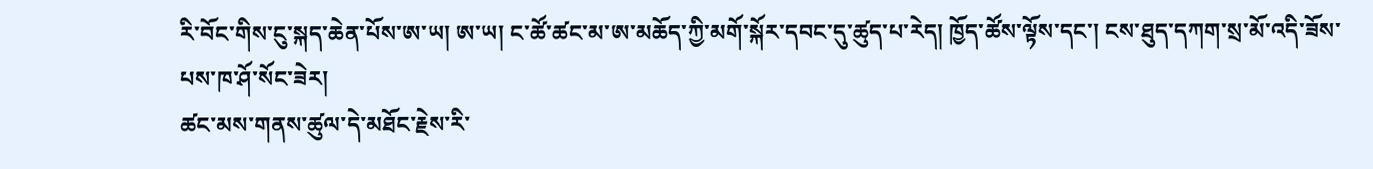རི་བོང་གིས་ངུ་སྐད་ཆེན་པོས་ཨ་ཡ། ཨ་ཡ། ང་ཚོ་ཚང་མ་ཨ་མཆོད་ཀྱི་མགོ་སྐོར་དབང་དུ་ཚུད་པ་རེད། ཁྱོད་ཚོས་ལྟོས་དང་། ངས་ཐུད་དཀག་སྲ་མོ་འདི་ཟོས་པས་ཁ་ཤོ་སོང་ཟེར།
ཚང་མས་གནས་ཚུལ་དེ་མཐོང་རྗེས་རི་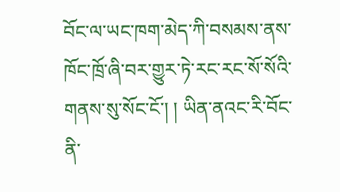བོང་ལ་ཡང་ཁག་མེད་ཀི་བསམས་ནས་ཁོང་ཁྲོ་ཞི་བར་གྱུར་ཏེ་རང་རང་སོ་སོའི་གནས་སུ་སོང་ངོ་། ། ཡིན་ནའང་རི་བོང་ནི་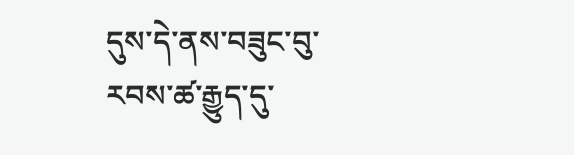དུས་དེ་ནས་བཟུང་བུ་རབས་ཚ་རྒྱུད་དུ་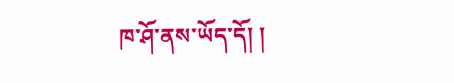ཁ་ཤོ་ནས་ཡོད་དོ། །